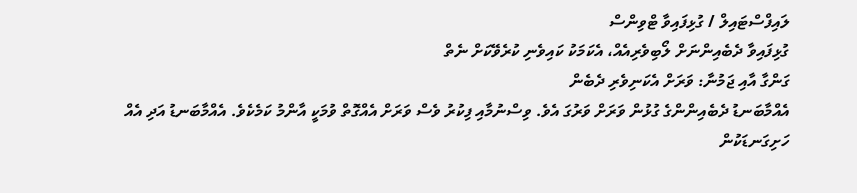ލައިފްސްޓައިލް / ގުޅިފައިވާ ޓްވިންސް
ގުޅިފައިވާ ދެބެއިންނަށް ލޯބިވެރިއެއް، އެކަމަކު ކައިވެނި ކުރެވޭކަށް ނެތް
ގަންގާ އާއި ޖަމުނާ: ވަރަށް އެކަނިވެރި ދެބެން
އެއްމާބަނޑު ދެބެއިންންގެ ގުޅުން ވަރަށް ވަރުގަ އެވެ. ވިސްނުމާއި ފިކުރު ވެސް ވަރަށް އެއްގޮތް ވުމަކީ އާންމު ކަމެކެވެ. އެއްމާބަނޑު އަދި އެއް ހަށިގަނޑަކުން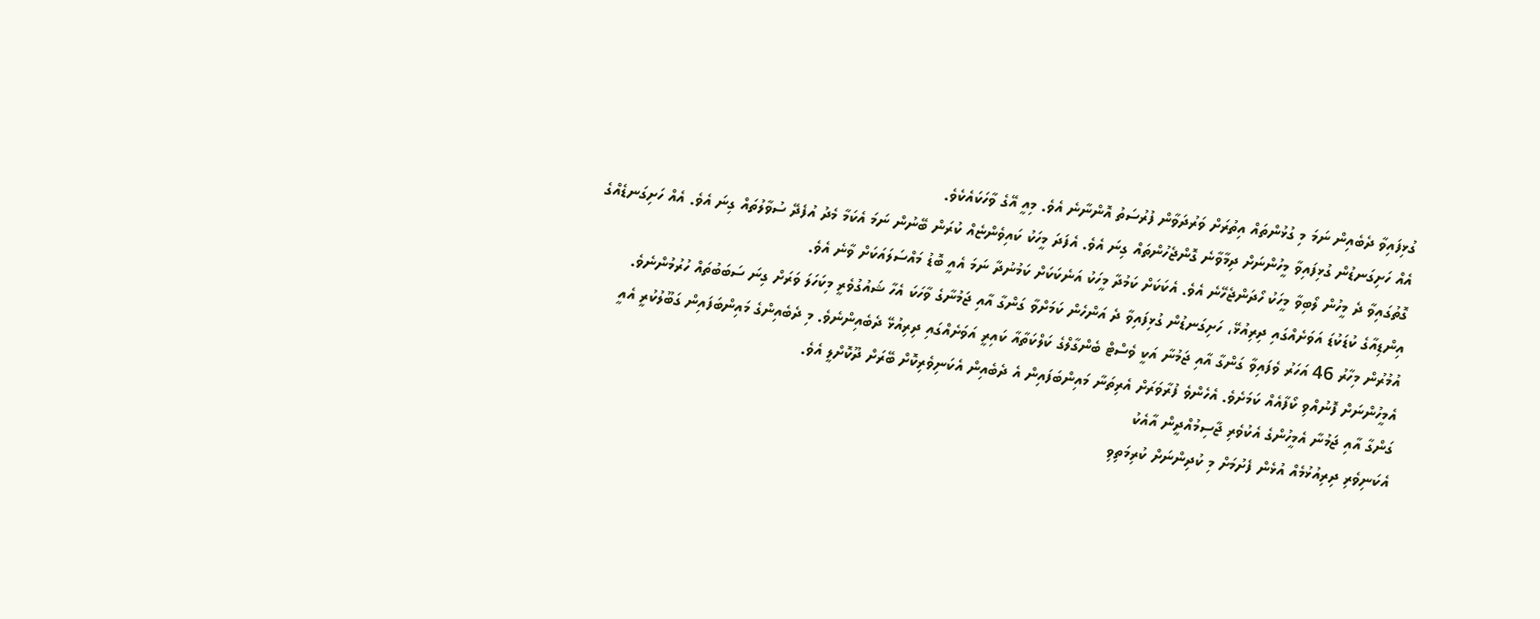ގުޅިފައިވާ ދެބެއިން ނަމަ މި ގުޅުންތައް އިތުރަށް ވަރުދަވާން ފުރުސަތު އޮންނާނެ އެވެ. މިއީ އޭގެ ވާހަކައެކެވެ.
އެއް ހަށިގަނޑުން ގުޅިފައިވާ މީހުންނަށް ދިމާވާނެ ގޮންޖެހުންތައް ގިނަ އެވެ. އެފަދަ މީހަކު ކައިވެންޏެއް ކުރަން ބޭނުން ނަމަ އެކަމާ މެދު އުފެދޭ ސުވާލުތައް ގިނަ އެވެ. އެއް ހަށިގަނޑެއްގެ ގޮތުގައިވާ ދެ މީހުން ލޯބިވާ މީހަކު ހޯދަންޖެހޭނެ އެވެ. އެކަކަށް ކަމުދާ މީހަކު އަނެކަކަށް ކަމުނުދާ ނަމަ އެއީ ބޮޑު މައްސަލައަކަށް ވާނެ އެވެ.
އިންޑިއާގެ ކުޑަކުޑަ އަވަށެއްގައި ދިރިއުޅޭ، ހަށިގަނޑުން ގުޅިފައިވާ ދެ އަންހެން ކަމަށްވާ ގަންގާ އާއި ޖަމުނާގެ ވާހަކަ އެހާ ޝައުގުވެރީ މިކަހަލަ ވަރަށް ގިނަ ސަބަބުތައް ހުރުމުންނެވެ.
އުމުރުން މިހާރު 46 އަހަރު ވެފައިވާ ގަންގާ އާއި ޖަމުނާ އަކީ ވެސްޓް ބެންގާލްގެ ކަލްކަތާއާ ކައިރީ އަވަށެއްގައި ދިރިއުޅޭ ދެބެއިންނެވެ. މި ދެބެއިންގެ މައިންބަފައިން ގަބޫލުކުރީ އެއީ އެމީހުންނަށް ފޮނުއްވި ކޯފާއެއް ކަމަށެވެ. އެހެންވެ ފުރާވަރަށް އެރިތަނާ މައިންބަފައިން އެ ދެބެއިން އެކަނިވެރިކޮށް ބޭރަށް ދޫކޮށްލީ އެވެ.
ގަންގާ އާއި ޖަމުނާ އެމީހުންގެ އެކުވެރި ޖާސިމުއްދީން އާއެކު
އެކަނިވެރި ދިރިއުޅުމެއް އުޅެން ފެށުމަށް މި ކުދިންނަށް ކުރިމަތިވި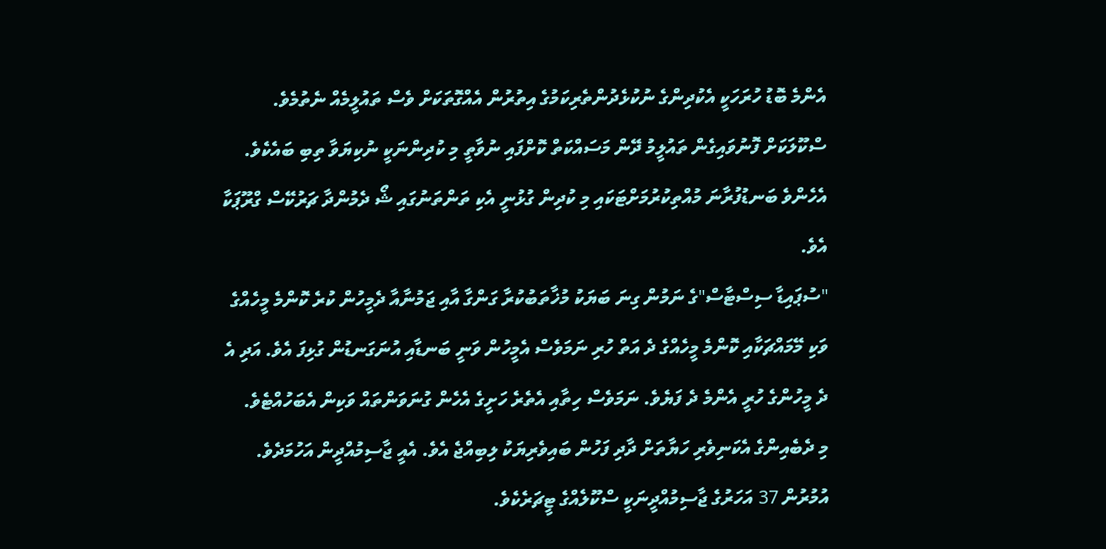އެންމެ ބޮޑު ހުރަހަކީ އެކުދިންގެ ނުކުޅެދުންތެރިކަމުގެ އިތުރުން އެއްގޮތަކަށް ވެސް ތައުލީމެއް ނެތުމެވެ. ސްކޫލަކަށް ފޮނުވައިގެން ތައުލީމު ދޭން މަސައްކަތް ކޮށްފައި ނުވާތީ މި ކުދިންނަކީ ނުކިޔަވާ ތިބި ބައެކެވެ. އެހެންވެ ބަނޑުފުރާނަ މުއްތިކުރުމަށްޓަކައި މި ކުދިން ގުޅުނީ އެކި ތަންތަނުގައި ޝޯ ދެމުންދާ ޗަރުކޭސް ގްރޫޕަކާ އެވެ.
"ސުޕައިޑާ ސިސްޓާސް"ގެ ނަމުން ގިނަ ބަޔަކު މުޚާތަބުކުރާ ގަންގާ އާއި ޖަމުނާއާ ދެމީހުން ކުރެ ކޮންމެ މީހެއްގެ ވަކި މޭމައްޗަކާއި ކޮންމެ މީހެއްގެ ދެ އަތް ހުރި ނަމަވެސް އެމީހުން ވަނީ ބަނޑާއި އުނަގަނޑުން ގުޅިފަ އެވެ. އަދި އެ ދެ މީހުންގެ ހުރީ އެންމެ ދެ ފަޔެވެ. ނަމަވެސް ހިތާއި އެތެރެ ހަށީގެ އެހެން ގުނަވަންތައް ވަކިން އެބަހުއްޓެވެ.
މި ދެބެއިންގެ އެކަނިވެރި ހަޔާތަށް ދާދި ފަހުން ބައިވެރިޔަކު ލިބިއްޖެ އެވެ. އެއީ ޖާސިމުއްދީން އަހުމަދެވެ. އުމުރުން 37 އަހަރުގެ ޖާސިމުއްދީނަކީ ސްކޫލެއްގެ ޓީޗަރެކެވެ.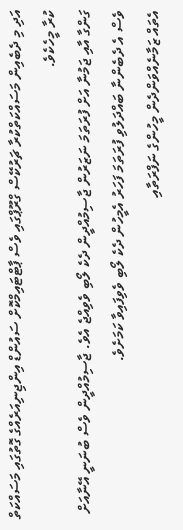އަދި މި ދެބެއިން މަސައްކަތްކުރާ ޗަރުކޭސް ގްރޫޕްގައި ވެސް ޕާޓްޓައިމްކޮށް ސައުންޑް އިންޖިނިއަރެއްގެ ގޮތުގައި މަސައްކަތް ކުރާ މީހެކެވެ.
ގަންގާ އާއި ޖަމުނާ އަށް ފުރަތަމަ ނަޒަރުން ޖާސިމުއްދީން ދެކެ ލޯބި ވެވިއްޖެ އެވެ. ޖާސިމުއްދީން ވެސް ބުނަނީ އޭނާއަށް ވެސް އެ ދެބެންނާ ބައްދަލުވި ފުރަތަމަ ފަހަރު އެމީހުން ދެކެ ލޯބި ވެވިފައިވާ ކަމަށެވެ.
އެތައް ޒަމާނެއްވަންދެން މީހުންގެ ނަފްރަތާއި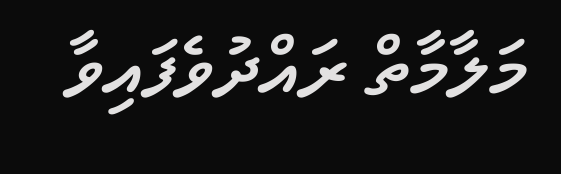މަލާމާތް ރައްދުވެފައިވާ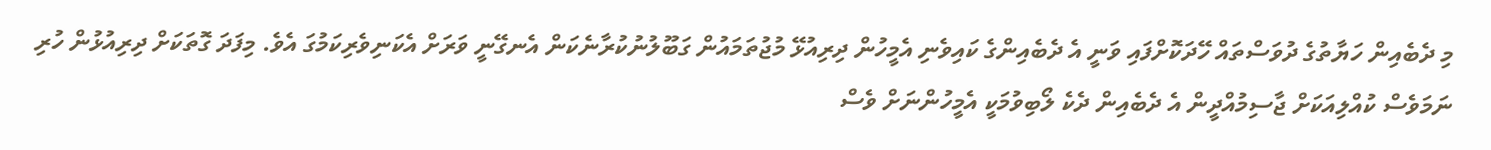މި ދެބެއިން ހަޔާތުގެ ދުވަސްތައް ހޭދަކޮށްފައި ވަނީ އެ ދެބެއިންގެ ކައިވެނި އެމީހުން ދިރިއުޅޭ މުޖުތަމައުން ގަބޫލުނުކުރާނެކަން އެނގޭނީ ވަރަށް އެކަނިވެރިކަމުގަ އެވެ. މިފަދަ ގޮތަކަށް ދިރިއުޅުން ހުރި ނަމަވެސް ކުއްލިއަކަށް ޖާސިމުއްދީން އެ ދެބެއިން ދެކެ ލޯބިވުމަކީ އެމީހުންނަށް ވެސް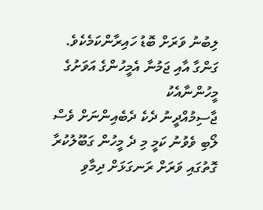ލިބުނު ވަރަށް ބޮޑު ހައިރާންކަމެކެވެ.
ގަންގާ އާއި ޖަމުނާ އެމީހުންގެ އަވަށުގެ މީހުންނާއެކު
ޖާސިމުއްދީނު ދެކެ ދެބެއިންނަށް ވެސް ލޯބި ވެވުނު ކަމީ މި ދެ މީހުން ގަބޫލުކުރާ ގޮތުގައި ވަރަށް ރަނގަޅަށް ދިމާވި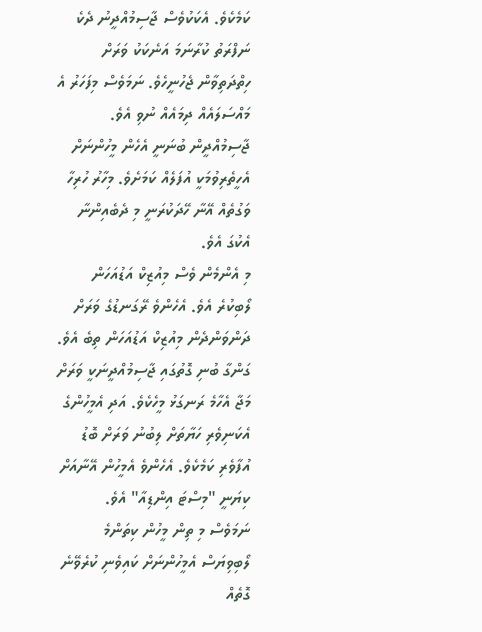ކަމެކެވެ. އެކަކުވެސް ޖާސިމުއްދީނު ދެކެ ނަފްރަތު ކުރާނަމަ އަނެކަކު ވަރަށް ހިތްދަތިވާން ޖެހުނީހެވެ. ނަމަވެސް މިފަހަރު އެ މައްސަލައެއް ދިމައެއް ނުވި އެވެ.
ޖާސިމުއްދީން ބުނަނީ އެހެން މީހުންނަށް އެހީތެރިވުމަކީ އުފަލެއް ކަމަށެވެ. މިހާރު ހުރިހާ ވަގުތެއް އޭނާ ހޭދަކުރަނީ މި ދެބެއިންނާ އެކުގަ އެވެ.
މި އެންމެން ވެސް މިއުޒިކް އަޑުއަހަން ލޯބިކުރެ އެވެ. އެހެންވެ ރޭގަނޑުގެ ވަރަށް ދަންވަންދެން މިއުޒިކް އަޑުއަހަން ތިބެ އެވެ.
ގަންގާ ބުނި ގޮތުގައި ޖާސިމުއްދީނަކީ ވަރަށް މަޖާ އެހާމެ ރަނގަޅު މީހެކެވެ. އަދި އެމީހުންގެ އެކަނިވެރި ހަޔާތަށް ލިބުނު ވަރަށް ބޮޑު އުފާވެރި ކަމެކެވެ. އެހެންވެ އެމީހުން އޭނާއަށް ކިޔަނީ "މިސްޓަ އިންޑިއާ" އެވެ.
ނަމަވެސް މި ތިން މީހުން ކިތަންމެ ލޯބިވިޔަސް އެމީހުންނަށް ކައިވެނި ކުރެވޭނެ ގޮތެއް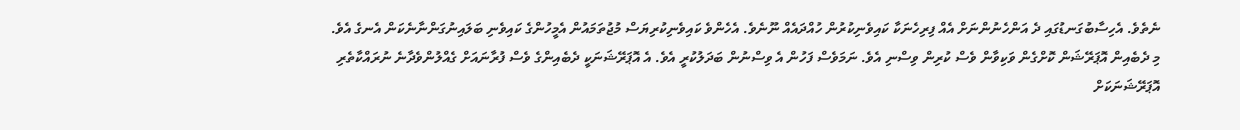ނެތެވެ. އެހިސާބުގަނޑުގައި ދެ އަންހެނުންނަށް އެއް ފިރިހެނަކާ ކައިވެނިކުރުން ހުއްދައެއް ނޫނެވެ. އެހެންވެ ކައިވެނިކުރިޔަސް މުޖުތަމައުން އެމީހުންގެ ކައިވެނި ބަލައިނުގަންނާނެކަން އެނގެ އެވެ.
މި ދެބެއިން އޮޕަރޭޝަން ކޮށްގެން ވަކިވާން ވެސް ކުރިން ވިސްނި އެވެ. ނަމަވެސް ފަހުން އެ ވިސްނުން ބަދަލުކުރީ އެވެ. އެ އޮޕަރޭޝަނަކީ ދެބެއިންގެ ވެސް ފުރާނައަށް ގެއްލުންވެދާނެ ނުރައްކާތެރި އޮޕަރޭޝަނަކަށް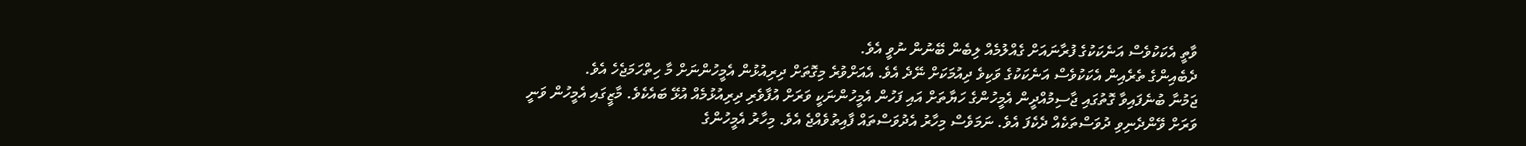ވާތީ އެކަކުވެސް އަނެކަކުގެ ފުރާނައަށް ގެއްލުމެއް ލިބެން ބޭނުން ނުވީ އެވެ.
ދެބެއިންގެ ތެރެއިން އެކަކުވެސް އަނެކަކުގެ ވަކިވެ ދިއުމަކަށް ނޭދެ އެވެ. އެއަށްވުރެ މިގޮތަށް ދިރިއުޅުން އެމީހުންނަށް މާ ހިތްހަމަޖެހެ އެވެ.
ޖަމުނާ ބުނެފައިވާ ގޮތުގައި ޖާސިމުއްދީން އެމީހުންގެ ހަޔާތަށް އައި ފަހުން އެމީހުންނަކީ ވަރަށް އުފާވެރި ދިރިއުޅުމެއް އުޅޭ ބައެކެވެ. މާޒީގައި އެމީހުން ވަނީ ވަރަށް ވޭންދެނިވި ދުވަސްތަކެއް ދެކެފަ އެވެ. ނަމަވެސް މިހާރު އެދުވަސްތައް ފާއިތުވެއްޖެ އެވެ. މިހާރު އެމީހުންގެ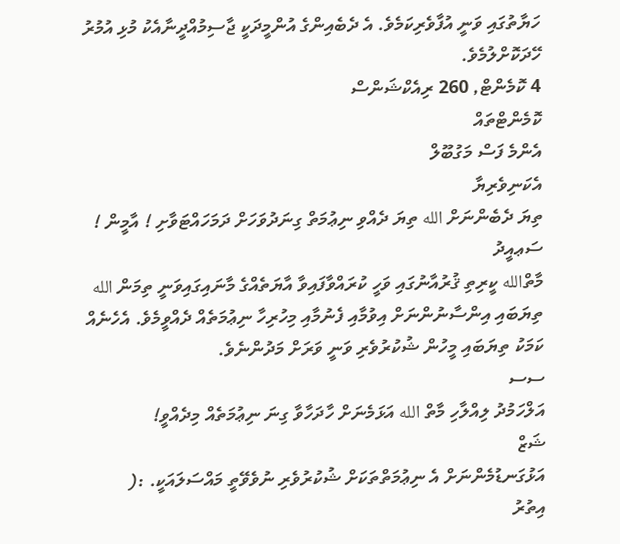ހަޔާތުގައި ވަނީ އުފާވެރިކަމެވެ. އެ ދެބެއިންގެ އުންމީދަކީ ޖާސިމުއްދީނާއެކު މުޅި އުމުރު ހޭދަކޮށްލުމެވެ.
4 ކޮމެންޓް, 260 ރިއެކްޝަންސް
ކޮމެންޓްތައް
އެންމެ ފަސް މަގުބޫލް
އެކަނިވެރިޔާ
ތިޔަ ދެބެންނަށް الله ތިޔަ ދެއްވި ނިޢުމަތް ގިނަދުވަހަށް ދަމަހައްޓަވާށި ! އާމީން !
ސަޢއީދު
މާތްالله ކީރިތި ޤުރުއާނުގައި ވަހީ ކުރައްވާފައިވާ އާޔަތެއްގެ މާނައިގައިވަނީ ތިމަން الله ތިޔަބައި އިންސާނުންނަށް އިވުމާއި ފެނުމާއި މިހުރިހާ ނިޢުމަތެއް ދެއްވީމެވެ. އެހެނެއް ކަމަކު ތިޔަބައި މީހުން ޝުކުރުވެރި ވަނީ ވަރަށް މަދުންނެވެ.
ސސ
އަލްހަމުދު ލިއްލާހި މާތް الله އަޅަމެނަށް ހާދަހާވާ ގިނަ ނިޢުމަތެއް މިދެއްވީ!
ޝަޒް
އަޅުގަނޑުމެންނަށް އެ ނިޢުމަތްތަކަށް ޝުކުރުވެރި ނުވެވޭތީ މައްސަލައަކީ. :(
އިތުރު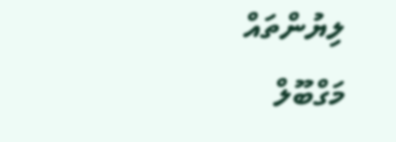ލިޔުންތައް
މަގްބޫލް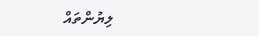ލިޔުންތައް